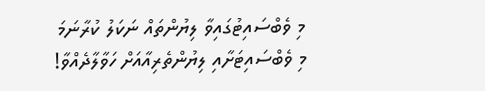މި ވެބްސައިޓުގައިވާ ލިޔުންތައް ނަކަލު ކުރާނަމަ މި ވެބްސައިޓަށާއި ލިޔުންތެރިއާއަށް ހަވާލާދެއްވާ!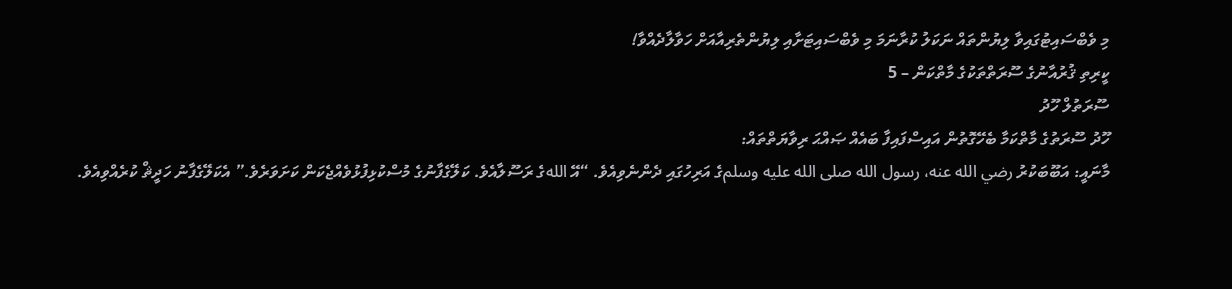މި ވެބްސައިޓުގައިވާ ލިޔުންތައް ނަކަލު ކުރާނަމަ މި ވެބްސައިޓަށާއި ލިޔުންތެރިއާއަށް ހަވާލާދެއްވާ!
ކީރިތި ޤުރުއާނުގެ ސޫރަތްތަކުގެ މާތްކަން – 5
ސޫރަތުލް ހޫދު
ހޫދު ސޫރަތުގެ މާތްކަމާ ބެހޭގޮތުން އައިސްފައިފާ ބައެއް ޞައްޙަ ރިވާޔަތްތައް:
މާނައީ: އަބޫބަކުރު رضي الله عنه، رسول الله صلى الله عليه وسلمގެ އަރިހުގައި ދެންނެވިއެވެ. “އޭ اللهގެ ރަސޫލާއެވެ. ކަލޭގެފާނުގެ މުސްކުޅިފުޅުވެއްޖެކަން ކަށަވަރެވެ.” އެކަލޭގެފާނު ހަދީޘް ކުރެއްވިއެވެ.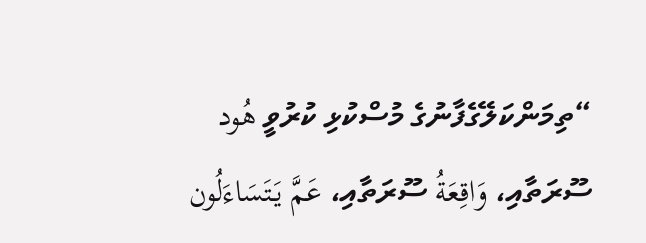“ތިމަންކަލޭގެފާނުގެ މުސްކުޅި ކުރުވީ هُود ސޫރަތާއި، وَاقِعَةُ ސޫރަތާއި، عَمَّ يَتَسَاءَلُون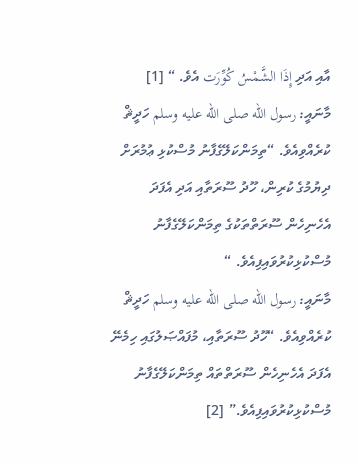އާއި އަދި إِذَا الشَّمْسُ كُوِّرَت އެވެ. “ [1]
މާނައީ: رسول الله صلى الله عليه وسلم ހަދީޘް ކުރެއްވިއެވެ. “ތިމަންކަލޭގެފާނު މުސްކުޅި ޢުމުރަށް ދިޔުމުގެ ކުރިން، ހޫދު ސޫރަތާއި އަދި އެފަދަ އެހެނިހެން ސޫރަތްތަކުގެ ތިމަންކަލޭގެފާނު މުސްކުޅިކުރުވައިފިއެވެ. “
މާނައީ: رسول الله صلى الله عليه وسلم ހަދީޘް ކުރެއްވިއެވެ. “ހޫދު ސޫރަތާއި، މުފައްޞަލުގައި ހިމެނޭ އެފަދަ އެހެނިހެން ސޫރަތްތައް ތިމަންކަލޭގެފާނު މުސްކުޅިކުރުވައިފިއެވެ.” [2]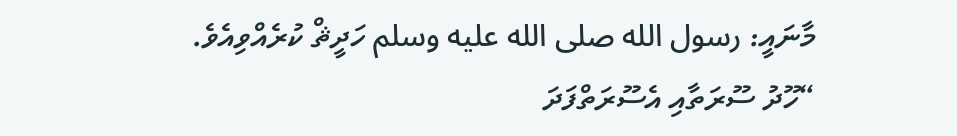މާނައީ: رسول الله صلى الله عليه وسلم ހަދީޘް ކުރެއްވިއެވެ. “ހޫދު ސޫރަތާއި އެސޫރަތްފަދަ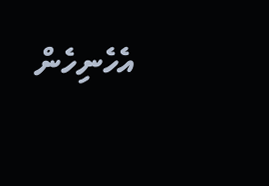އެހެނިހެން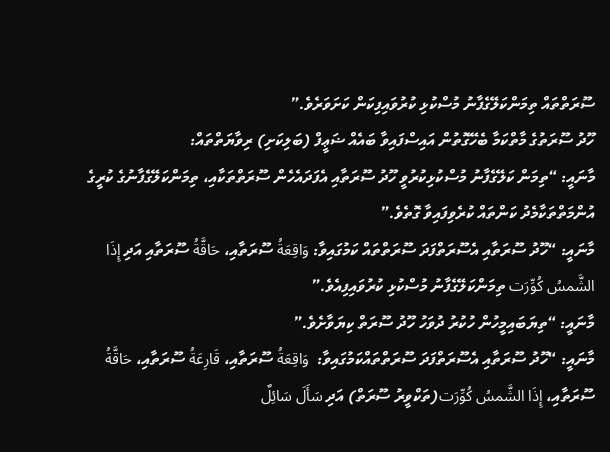ސޫރަތްތައް ތިމަންކަލޭގެފާނު މުސްކުޅި ކުރުވައިފިކަން ކަށަވަރެވެ.”
ހޫދު ސޫރަތުގެ މާތްކަމާ ބެހޭގޮތުން އައިސްފައިވާ ބައެއް ޟަޢީފް (ބަލިކަށި) ރިވާޔަތްތައް:
މާނައީ: “ތިމަން ކަލޭގެފާނު މުސްކުޅިކުރުވީ ހޫދު ސޫރަތާއި އެފަދައެހެން ސޫރަތްތަކާއި، ތިމަންކަލޭގެފާނުގެ ކުރީގެ އުންމަތްތަކާމެދު ކަންތައް ކުރެވިފައިވާ ގޮތެވެ.”
މާނައީ: “ހޫދު ސޫރަތާއި އެސޫރަތްފަދަ ސޫރަތްތައް ކަމުގައިވާ: وَاقِعَةُ ސޫރަތާއި، حَاقَّةُ ސޫރަތާއި އަދި إِذَا الشَّمسُ كُوِّرَت ތިމަންކަލޭގެފާނު މުސްކުޅި ކުރުވައިފިއެވެ.”
މާނައީ: “ތިޔަބައިމީހުން ހުކުރު ދުވަހު ހޫދު ސޫރަތް ކިޔަވާށެވެ.”
މާނައީ: “ހޫދު ސޫރަތާއި އެސޫރަތްފަދަ ސޫރަތްތައްކަމުގައިވާ:  وَاقِعَةُ ސޫރަތާއި، قَارِعَةُ ސޫރަތާއި، حَاقَّةُ ސޫރަތާއި، إِذَا الشَّمسُ كُوِّرَت(ތަކްވީރު ސޫރަތް) އަދި سَأَلَ سَائِلٌ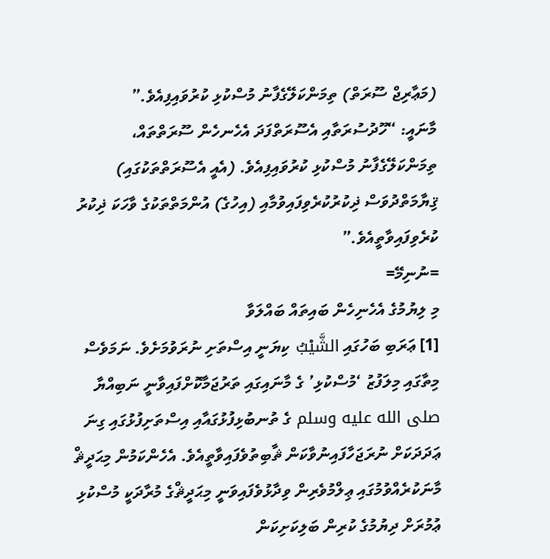(މަޢާރިޖް ސޫރަތް) ތިމަންކަލޭގެފާނު މުސްކުޅި ކުރުވައިފިއެވެ.”
މާނައީ: “ހޫދުސުރަތާއި އެސޫރަތްފަދަ އެހެނހެން ސޫރަތްތައް، ތިމަންކަލޭގެފާނު މުސްކުޅި ކުރުވައިފިއެވެ. (އެއީ އެސޫރަތްތަކުގައި) ޤިޔާމަތްދުވަސް ޛިކުރުކުރެވިފައިވުމާއި (އިހުގެ) އުންމަތްތަކުގެ ވާހަކަ ޛިކުރު ކުރެވިފައިވާތީއެވެ.”
=ނުނިމޭ=
މި ލިޔުމުގެ އެހެނިހެން ބައިތައް ބައްލަވާ
[1] ޢަރަބި ބަހުގައި الشَّيْبُ ކިޔަނީ އިސްތަށި ނުރަވުމަށެވެ. ނަމަވެސް މިތާގައި މިލަފުޒު ‘މުސްކުޅި’ ގެ މާނައިގައި ތަރުޖަމާކޮށްފައިވާނީ ނަބިއްޔާ صلى الله عليه وسلم ގެ ތުނބުޅިފުޅުގައާއި އިސްތަށިފުޅުގައި ގިނަ ޢަދަދަކަށް ނުރަޖަހާފައިނުވާކަން ޘާބިތުވެފައިވާތީއެވެ. އެހެންކަމުން މިޙަދީޘް މާނަކުރެއްވުމުގައި ޢިލްމުވެރިން ވިދާޅުވެފައިވަނީ މިޙަދީޘްގެ މުރާދަކީ މުސްކުޅި ޢުމުރަށް ދިޔުމުގެ ކުރިން ބަލިކަށިކަން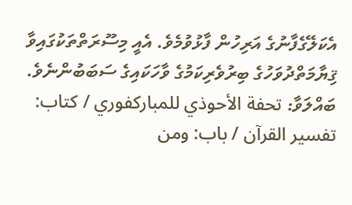އެކަލޭގެފާނުގެ އަރިހުން ފާޅުވުމެވެ. އެއީ މިސޫރަތްތަކުގައިވާ ޤިޔާމަތްދުވަހުގެ ބިރުވެރިކަމުގެ ވާހަކައިގެ ސަބަބުންނެވެ. ބައްލަވާ: تحفة الأحوذي للمباركفوري / كتاب: تفسير القرآن / باب: ومن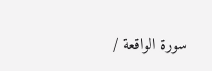سورة الواقعة /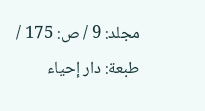مجلد: 9 / ص: 175 / طبعة: دار إحياء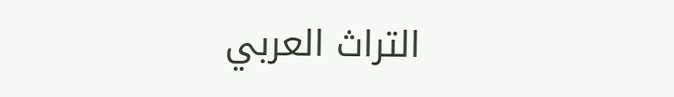التراث العربي